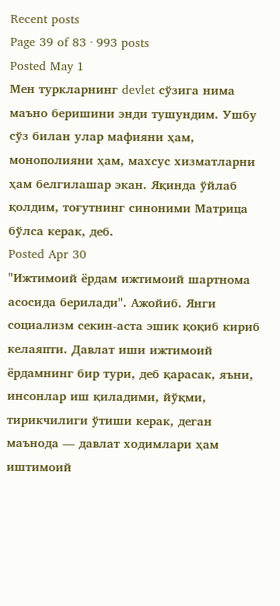Recent posts
Page 39 of 83 · 993 posts
Posted May 1
Мен туркларнинг devlet сўзига нима маъно беришини энди тушундим. Ушбу сўз билан улар мафияни ҳам, монополияни ҳам, махсус хизматларни ҳам белгилашар экан. Яқинда ўйлаб қолдим, тоғутнинг синоними Матрица бўлса керак, деб.
Posted Apr 30
"Ижтимоий ёрдам ижтимоий шартнома асосида берилади". Ажойиб. Янги социализм секин-аста эшик қоқиб кириб келаяпти. Давлат иши ижтимоий ёрдамнинг бир тури, деб қарасак, яъни, инсонлар иш қиладими, йўқми, тирикчилиги ўтиши керак, деган маънода — давлат ходимлари ҳам иштимоий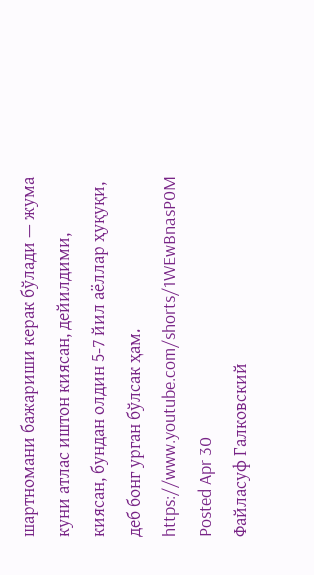шартномани бажариши керак бўлади — жума куни атлас иштон киясан, дейилдими, киясан, бундан олдин 5-7 йил аёллар ҳуқуқи, деб бонг урган бўлсак ҳам. https://www.youtube.com/shorts/1WEwBnasP0M
Posted Apr 30
Файласуф Галковский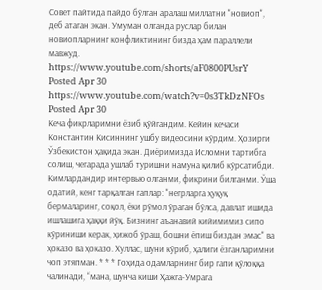Совет пайтида пайдо бўлган аралаш миллатни "новиоп", деб атаган экан. Умуман олганда руслар билан новиопларнинг конфликтининг бизда ҳам параллели мавжуд. https://www.youtube.com/shorts/aF0800PUsrY
Posted Apr 30
https://www.youtube.com/watch?v=0s3TkDzNFOs
Posted Apr 30
Кеча фикрларимни ёзиб қўйгандим. Кейин кечаси Константин Кисиннинг ушбу видеосини кўрдим. Ҳозирги Ўзбекистон ҳақида экан. Диёримизда Исломни тартибга солиш, чегарада ушлаб туришни намуна қилиб кўрсатибди. Кимлардандир интервью олганми, фикрини билганми. Ўша одатий, кенг тарқалган гаплар: "негрларга ҳуқуқ бермаларинг, соқол, ёки рўмол ўраган бўлса, давлат ишида ишлашига ҳаққи йўқ. Бизнинг аъанавий кийимимиз сипо кўриниши керак, ҳижоб ўраш, бошни ёпиш биздан эмас" ва ҳоказо ва ҳоказо. Хуллас, шуни кўриб, ҳалиги ёзганларимни чоп этяпман. * * * Гоҳида одамларнинг бир гапи қўлоққа чалинади, “мана, шунча киши Ҳажга-Умрага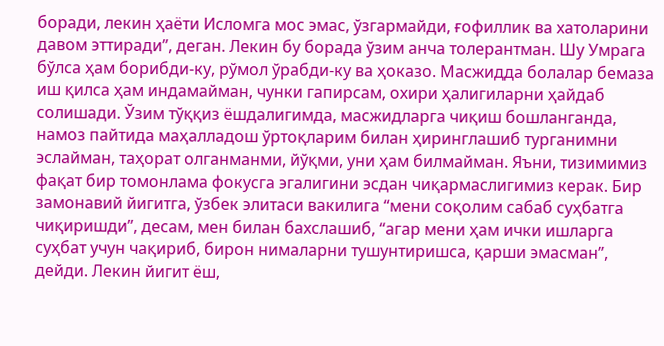боради, лекин ҳаёти Исломга мос эмас, ўзгармайди, ғофиллик ва хатоларини давом эттиради”, деган. Лекин бу борада ўзим анча толерантман. Шу Умрага бўлса ҳам борибди-ку, рўмол ўрабди-ку ва ҳоказо. Масжидда болалар бемаза иш қилса ҳам индамайман, чунки гапирсам, охири ҳалигиларни ҳайдаб солишади. Ўзим тўққиз ёшдалигимда, масжидларга чиқиш бошланганда, намоз пайтида маҳалладош ўртоқларим билан ҳиринглашиб турганимни эслайман, таҳорат олганманми, йўқми, уни ҳам билмайман. Яъни, тизимимиз фақат бир томонлама фокусга эгалигини эсдан чиқармаслигимиз керак. Бир замонавий йигитга, ўзбек элитаси вакилига “мени соқолим сабаб суҳбатга чиқиришди”, десам, мен билан бахслашиб, “агар мени ҳам ички ишларга суҳбат учун чақириб, бирон нималарни тушунтиришса, қарши эмасман”, дейди. Лекин йигит ёш,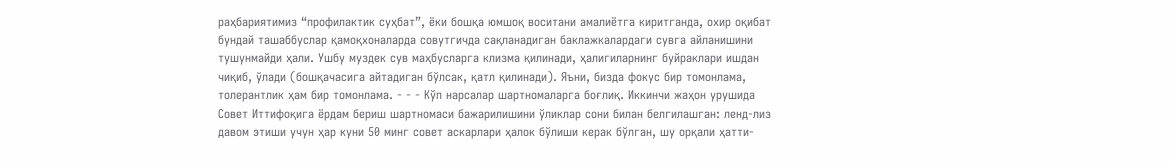раҳбариятимиз “профилактик суҳбат”, ёки бошқа юмшоқ воситани амалиётга киритганда, охир оқибат бундай ташаббуслар қамоқхоналарда совутгичда сақланадиган баклажкалардаги сувга айланишини тушунмайди ҳали. Ушбу муздек сув маҳбусларга клизма қилинади, ҳалигиларнинг буйраклари ишдан чиқиб, ўлади (бошқачасига айтадиган бўлсак, қатл қилинади). Яъни, бизда фокус бир томонлама, толерантлик ҳам бир томонлама. - - - Кўп нарсалар шартномаларга боғлиқ. Иккинчи жаҳон урушида Совет Иттифоқига ёрдам бериш шартномаси бажарилишини ўликлар сони билан белгилашган: ленд-лиз давом этиши учун ҳар куни 50 минг совет аскарлари ҳалок бўлиши керак бўлган, шу орқали ҳатти-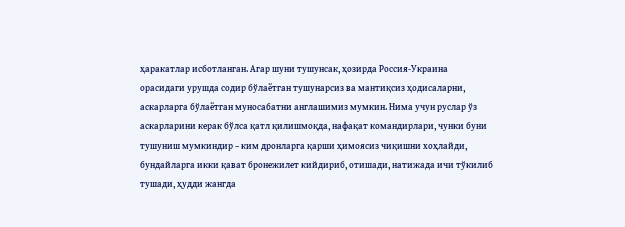ҳаракатлар исботланган. Агар шуни тушунсак, ҳозирда Россия-Украина орасидаги урушда содир бўлаётган тушунарсиз ва мантиқсиз ҳодисаларни, аскарларга бўлаётган муносабатни англашимиз мумкин. Нима учун руслар ўз аскарларини керак бўлса қатл қилишмоқда, нафақат командирлари, чунки буни тушуниш мумкиндир – ким дронларга қарши ҳимоясиз чиқишни хоҳлайди, бундайларга икки қават бронежилет кийдириб, отишади, натижада ичи тўкилиб тушади, ҳудди жангда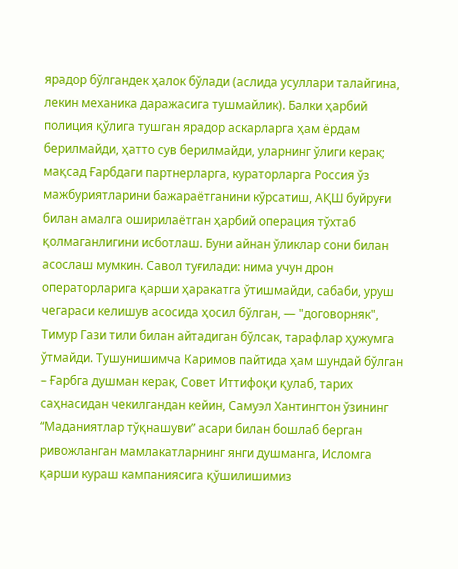ярадор бўлгандек ҳалок бўлади (аслида усуллари талайгина, лекин механика даражасига тушмайлик). Балки ҳарбий полиция қўлига тушган ярадор аскарларга ҳам ёрдам берилмайди, ҳатто сув берилмайди, уларнинг ўлиги керак; мақсад Ғарбдаги партнерларга, кураторларга Россия ўз мажбуриятларини бажараётганини кўрсатиш, АҚШ буйруғи билан амалга оширилаётган ҳарбий операция тўхтаб қолмаганлигини исботлаш. Буни айнан ўликлар сони билан асослаш мумкин. Савол туғилади: нима учун дрон операторларига қарши ҳаракатга ўтишмайди, сабаби, уруш чегараси келишув асосида ҳосил бўлган, — "договорняк", Тимур Гази тили билан айтадиган бўлсак, тарафлар ҳужумга ўтмайди. Тушунишимча Каримов пайтида ҳам шундай бўлган – Ғарбга душман керак, Совет Иттифоқи қулаб, тарих саҳнасидан чекилгандан кейин, Самуэл Хантингтон ўзининг “Маданиятлар тўқнашуви” асари билан бошлаб берган ривожланган мамлакатларнинг янги душманга, Исломга қарши кураш кампаниясига қўшилишимиз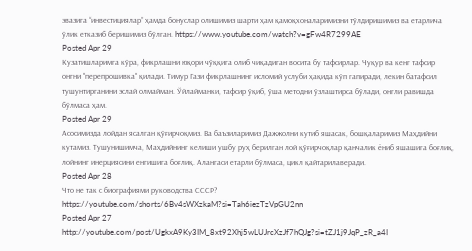эвазига “инвестициялар” ҳамда бонуслар олишимиз шарти ҳам қамоқхоналаримизни тўлдиришимиз ва етарлича ўлик етказиб беришимиз бўлган. https://www.youtube.com/watch?v=gFw4R7299AE
Posted Apr 29
Кузатишларимга кўра, фикрлашни юқори чўққига олиб чиқадиган восита бу тафсирлар. Чуқур ва кенг тафсир онгни "перепрошивка" қилади. Тимур Гази фикрлашнинг исломий услуби ҳақида кўп гапиради, лекин батафсил тушунтирганини эслай олмайман. Ўйлайманки, тафсир ўқиб, ўша методни ўзлаштирса бўлади, онгли равишда бўлмаса ҳам.
Posted Apr 29
Асосимизда лойдан ясалган қўғирчоқмиз. Ва баъзиларимиз Дажжолни кутиб яшасак, бошқаларимиз Маҳдийни кутамиз. Тушунишимча, Маҳдийнинг келиши ушбу руҳ берилган лой қўғирчоқлар қанчалик ёниб яшашига боғлиқ, лойнинг инерциясини енгишига боғлиқ. Алангаси етарли бўлмаса, цикл қайтарилаверади.
Posted Apr 28
Что не так с биографиями руководства СССР? https://youtube.com/shorts/6Bv4sWXzkaM?si=Tah6iezTzVpGU2nn
Posted Apr 27
http://youtube.com/post/UgkxA9Ky3IM_8xt92Xhj5wLUJrcXzJf7hQJg?si=tZJ1j9JqP_zR_a4I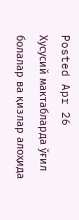Posted Apr 26
Хусусий мактабларда ўғил болалар ва қизлар алоҳида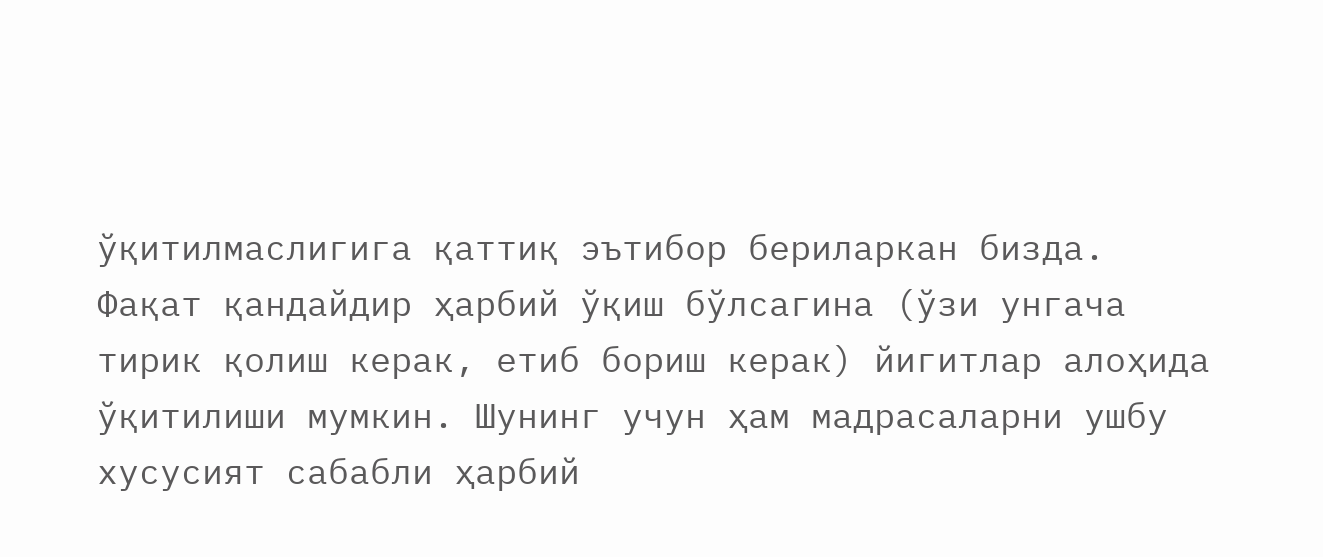ўқитилмаслигига қаттиқ эътибор бериларкан бизда. Фақат қандайдир ҳарбий ўқиш бўлсагина (ўзи унгача тирик қолиш керак, етиб бориш керак) йигитлар алоҳида ўқитилиши мумкин. Шунинг учун ҳам мадрасаларни ушбу хусусият сабабли ҳарбий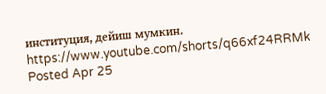институция, дейиш мумкин. https://www.youtube.com/shorts/q66xf24RRMk
Posted Apr 25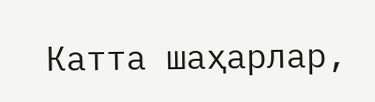Катта шаҳарлар,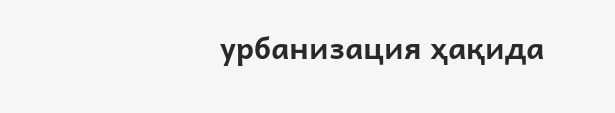урбанизация ҳақида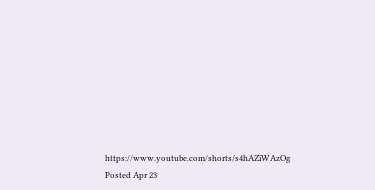https://www.youtube.com/shorts/s4hAZiWAzOg
Posted Apr 23